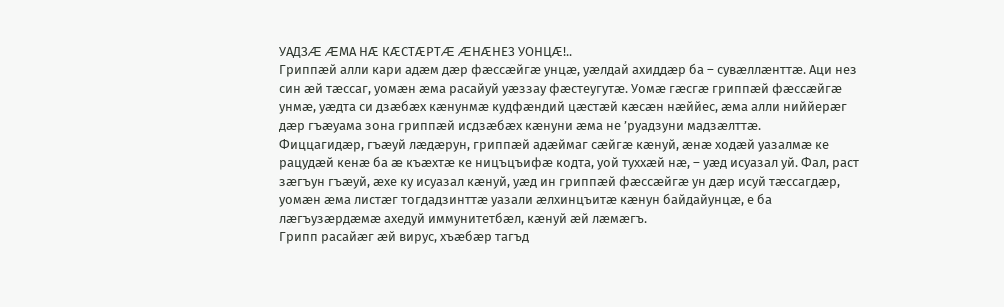УАДЗÆ ÆМА НÆ КÆСТÆРТÆ ÆНÆНЕЗ УОНЦÆ!..
Гриппæй алли кари адæм дæр фæссæйгæ унцæ, уæлдай ахиддæр ба – сувæллæнттæ. Аци нез син æй тæссаг, уомæн æма расайуй уæззау фæстеугутæ. Уомæ гæсгæ гриппæй фæссæйгæ унмæ, уæдта си дзæбæх кæнунмæ кудфæндий цæстæй кæсæн нæййес, æма алли ниййерæг дæр гъæуама зона гриппæй исдзæбæх кæнуни æма не ’руадзуни мадзæлттæ.
Фиццагидæр, гъæуй лæдæрун, гриппæй адæймаг сæйгæ кæнуй, æнæ ходæй уазалмæ ке рацудæй кенæ ба æ къæхтæ ке ницъцъифæ кодта, уой туххæй нæ, – уæд исуазал уй. Фал, раст зæгъун гъæуй, æхе ку исуазал кæнуй, уæд ин гриппæй фæссæйгæ ун дæр исуй тæссагдæр, уомæн æма листæг тогдадзинттæ уазали æлхинцъитæ кæнун байдайунцæ, е ба лæгъузæрдæмæ ахедуй иммунитетбæл, кæнуй æй лæмæгъ.
Грипп расайæг æй вирус, хъæбæр тагъд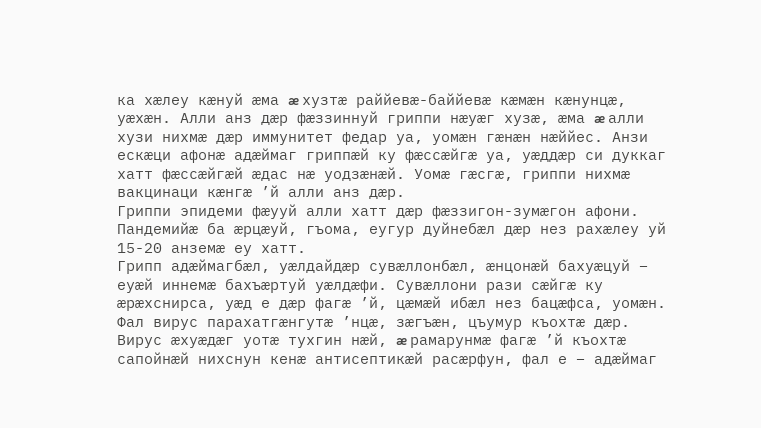ка хæлеу кæнуй æма æ хузтæ раййевæ-баййевæ кæмæн кæнунцæ, уæхæн. Алли анз дæр фæззиннуй гриппи нæуæг хузæ, æма æ алли хузи нихмæ дæр иммунитет федар уа, уомæн гæнæн нæййес. Анзи ескæци афонæ адæймаг гриппæй ку фæссæйгæ уа, уæддæр си дуккаг хатт фæссæйгæй æдас нæ уодзæнæй. Уомæ гæсгæ, гриппи нихмæ вакцинаци кæнгæ ’й алли анз дæр.
Гриппи эпидеми фæууй алли хатт дæр фæззигон-зумæгон афони. Пандемийæ ба æрцæуй, гъома, еугур дуйнебæл дæр нез рахæлеу уй 15-20 анземæ еу хатт.
Грипп адæймагбæл, уæлдайдæр сувæллонбæл, æнцонæй бахуæцуй – еуæй иннемæ бахъæртуй уæлдæфи. Сувæллони рази сæйгæ ку æрæхснирса, уæд е дæр фагæ ’й, цæмæй ибæл нез бацæфса, уомæн. Фал вирус парахатгæнгутæ ’нцæ, зæгъæн, цъумур къохтæ дæр. Вирус æхуæдæг уотæ тухгин нæй, æ рамарунмæ фагæ ’й къохтæ сапойнæй нихснун кенæ антисептикæй расæрфун, фал е – адæймаг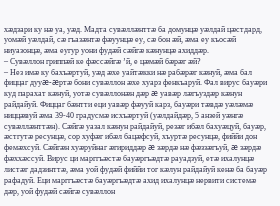хæдзари ку нæ уа, уæд. Мадта сувæллæнттæ ба домунцæ уæлдай цæстдард, уомæй уæлдай, сæ гъазæнтæ фæуунцæ еу, сæ бон æй, æма еу къосæй ниуазонцæ, æма еугур уони фудæй сæйгæ кæнунцæ ахиддæр.
– Сувæллон гриппæй ке фæссæйгæ ’й, е цæмæй бæрæг æй?
– Нез имæ ку бахъæртуй, уæд æхе уайтæкки нæ рабæрæг кæнуй, æма бал фиццаг дууæ-æртæ бони сувæллон æхе хуарз фенкъаруй. Фал вирус бауæри куд парахат кæнуй, уотæ сувæллонæн дæр æ уавæр лæгъуздæр кæнун райдайуй. Фиццаг бæнтти еци уавæр фæууй карз, бауæри тæвдæ уæлæмæ ниццæвуй æма 39-40 градусмæ исхъæртуй (уæлдайдæр, 5 анзей уæнгæ сувæллæнттæн). Сæйгæ уазал кæнун райдайуй, резæг ибæл бахуæцуй, бауæр, æстгутæ ресунцæ, сор хуфæг ибæл бацæфсуй, хъуртæ ресунцæ, фиййи дон фемæхсуй. Сæйгæн хуæруйнаг æгириддæр æ зæрдæ нæ фæззæгъуй, æ зæрдæ фæххæссуй. Вирус ци марггъæстæ бауæргъæдтæ рауадзуй, етæ ихалунцæ листæг дадзинттæ, æма уой фудæй фиййи тог кæлун райдайуй кенæ ба бауæр рафадуй. Еци марггъæстæ бауæргъæдтæ ахид ихалунцæ нервити системæ дæр, уой фудæй сæйгæ сувæллон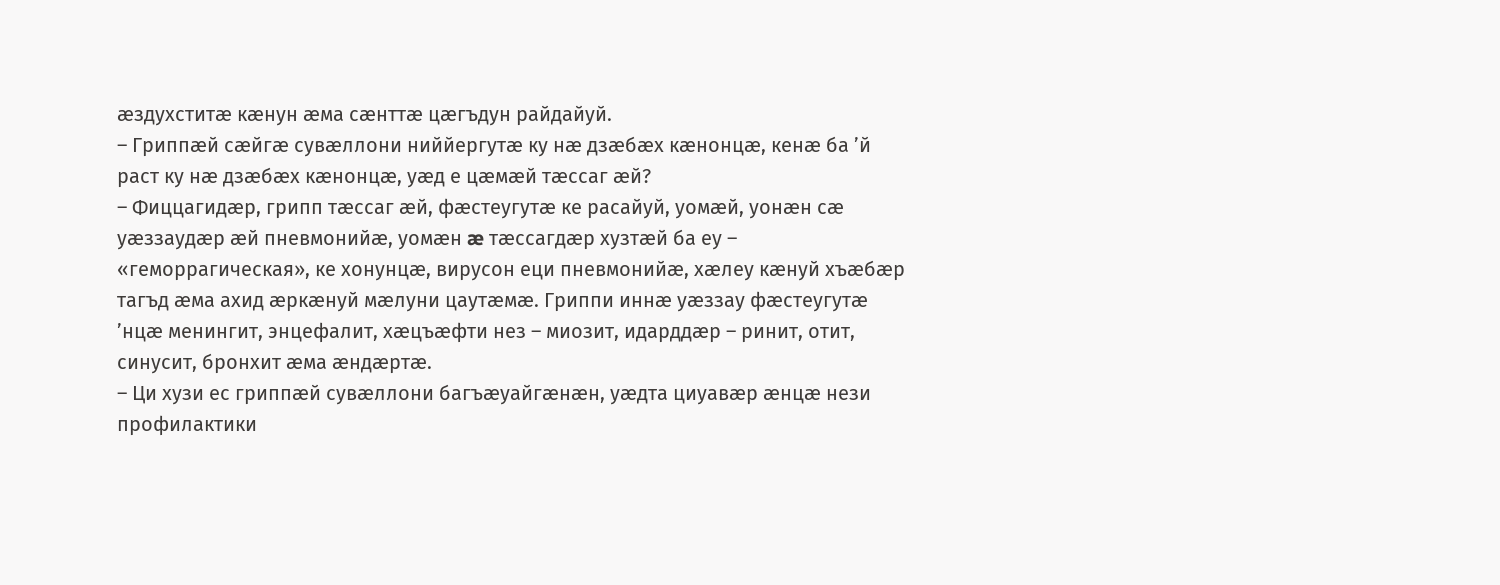æздухститæ кæнун æма сæнттæ цæгъдун райдайуй.
– Гриппæй сæйгæ сувæллони ниййергутæ ку нæ дзæбæх кæнонцæ, кенæ ба ’й раст ку нæ дзæбæх кæнонцæ, уæд е цæмæй тæссаг æй?
– Фиццагидæр, грипп тæссаг æй, фæстеугутæ ке расайуй, уомæй, уонæн сæ уæззаудæр æй пневмонийæ, уомæн æ тæссагдæр хузтæй ба еу – «геморрагическая», ке хонунцæ, вирусон еци пневмонийæ, хæлеу кæнуй хъæбæр тагъд æма ахид æркæнуй мæлуни цаутæмæ. Гриппи иннæ уæззау фæстеугутæ ’нцæ менингит, энцефалит, хæцъæфти нез – миозит, идарддæр – ринит, отит, синусит, бронхит æма æндæртæ.
– Ци хузи ес гриппæй сувæллони багъæуайгæнæн, уæдта циуавæр æнцæ нези профилактики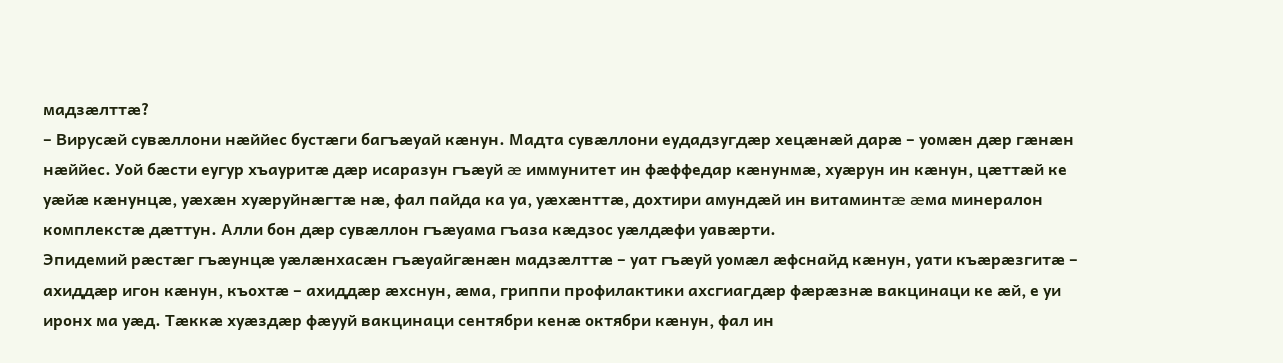мадзæлттæ?
– Вирусæй сувæллони нæййес бустæги багъæуай кæнун. Мадта сувæллони еудадзугдæр хецæнæй дарæ – уомæн дæр гæнæн нæййес. Уой бæсти еугур хъауритæ дæр исаразун гъæуй æ иммунитет ин фæффедар кæнунмæ, хуæрун ин кæнун, цæттæй ке уæйæ кæнунцæ, уæхæн хуæруйнæгтæ нæ, фал пайда ка уа, уæхæнттæ, дохтири амундæй ин витаминтæ æма минералон комплекстæ дæттун. Алли бон дæр сувæллон гъæуама гъаза кæдзос уæлдæфи уавæрти.
Эпидемий рæстæг гъæунцæ уæлæнхасæн гъæуайгæнæн мадзæлттæ – уат гъæуй уомæл æфснайд кæнун, уати къæрæзгитæ – ахиддæр игон кæнун, къохтæ – ахиддæр æхснун, æма, гриппи профилактики ахсгиагдæр фæрæзнæ вакцинаци ке æй, е уи иронх ма уæд. Тæккæ хуæздæр фæууй вакцинаци сентябри кенæ октябри кæнун, фал ин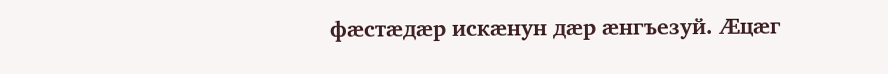фæстæдæр искæнун дæр æнгъезуй. Æцæг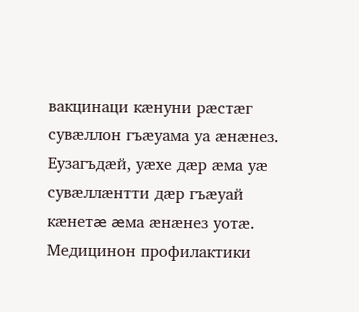вакцинаци кæнуни рæстæг сувæллон гъæуама уа æнæнез.
Еузагъдæй, уæхе дæр æма уæ сувæллæнтти дæр гъæуай кæнетæ æма æнæнез уотæ.
Медицинон профилактики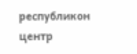республикон центр